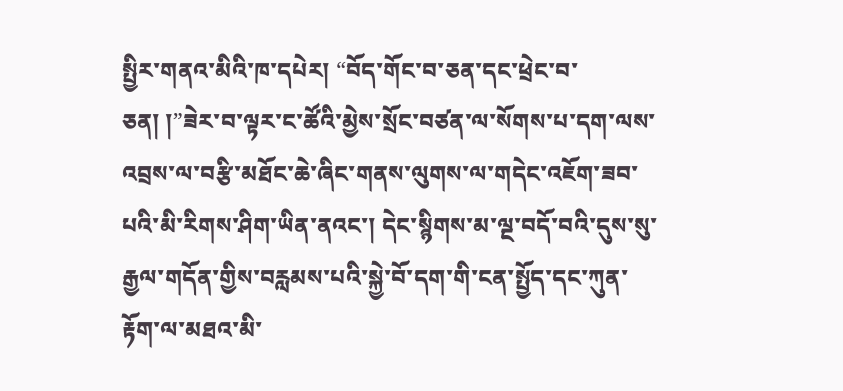སྤྱིར་གནའ་མིའི་ཁ་དཔེར། “བོད་གོང་བ་ཅན་དང་ཕྲེང་བ་ཅན། །”ཟེར་བ་ལྟར་ང་ཚོའི་མྱེས་སྲོང་བཙན་ལ་སོགས་པ་དག་ལས་འབྲས་ལ་བརྩི་མཐོང་ཆེ་ཞིང་གནས་ལུགས་ལ་གདེང་འཇོག་ཟབ་པའི་མི་རིགས་ཤིག་ཡིན་ནའང་། དེང་སྙིགས་མ་ལྔ་བདོ་བའི་དུས་སུ་རྒྱལ་གདོན་གྱིས་བརླམས་པའི་སྐྱེ་བོ་དག་གི་ངན་སྤྱོད་དང་ཀུན་རྟོག་ལ་མཐའ་མི་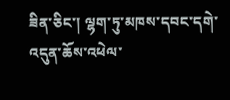ཟིན་ཅིང་། ལྷག་ཏུ་མཁས་དབང་དགེ་འདུན་ཆོས་འཕེལ་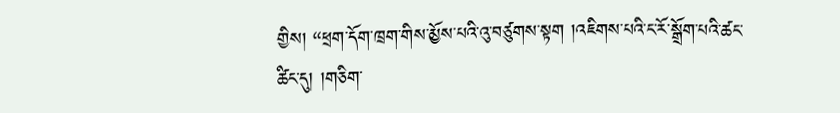གྱིས། “ཕྲག་དོག་ཁྲག་གིས་མྱོས་པའི་འུ་བཙུགས་སྟག །འཇིགས་པའི་ང་རོ་སྒྲོག་པའི་ཚང་ཚིང་དུ། །གཅིག་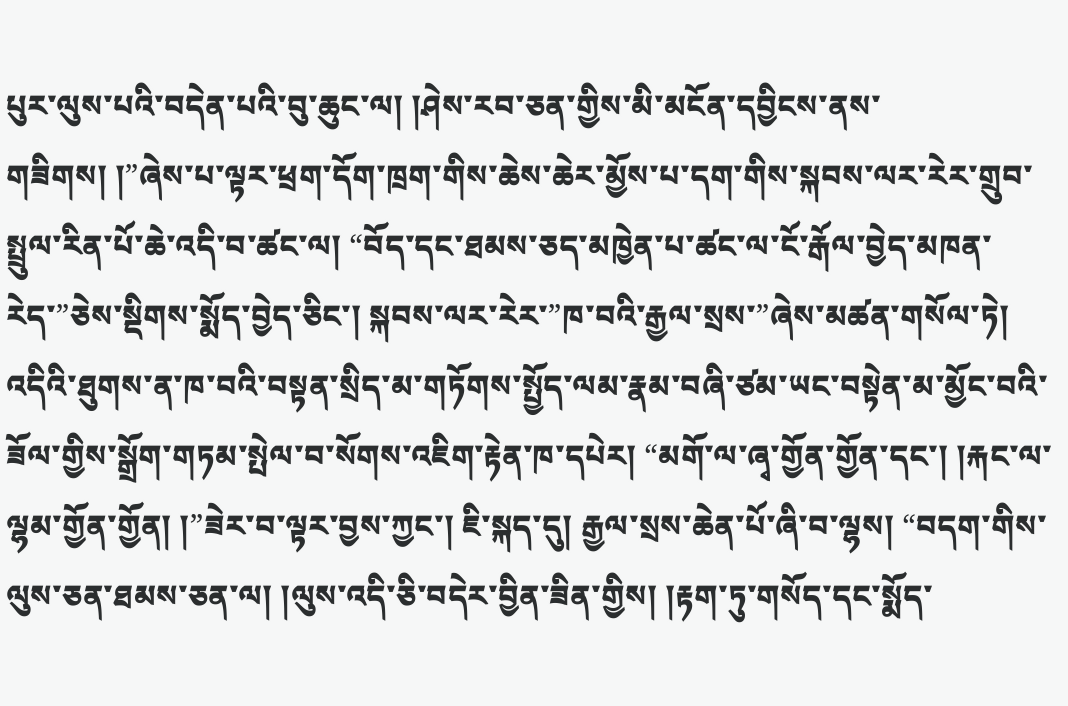པུར་ལུས་པའི་བདེན་པའི་བུ་ཆུང་ལ། །ཤེས་རབ་ཅན་གྱིས་མི་མངོན་དབྱིངས་ནས་གཟིགས། །”ཞེས་པ་ལྟར་ཕྲག་དོག་ཁྲག་གིས་ཆེས་ཆེར་མྱོས་པ་དག་གིས་སྐབས་ལར་རེར་གྲུབ་སྤྲུལ་རིན་པོ་ཆེ་འདི་བ་ཚང་ལ། “བོད་དང་ཐམས་ཅད་མཁྱེན་པ་ཚང་ལ་ངོ་རྒོལ་བྱེད་མཁན་རེད་”ཅེས་སྡིགས་སྨོད་བྱེད་ཅིང་། སྐབས་ལར་རེར་”ཁ་བའི་རྒྱལ་སྲས་”ཞེས་མཚན་གསོལ་ཏེ། འདིའི་ཐུགས་ན་ཁ་བའི་བསྟན་སྲིད་མ་གཏོགས་སྤྱོད་ལམ་རྣམ་བཞི་ཙམ་ཡང་བསྟེན་མ་མྱོང་བའི་ཟོལ་གྱིས་སྒྲོག་གཏམ་སྤེལ་བ་སོགས་འཇིག་རྟེན་ཁ་དཔེར། “མགོ་ལ་ཞྭ་གྱོན་གྱོན་དང་། །རྐང་ལ་ལྷམ་གྱོན་གྱོན། །”ཟེར་བ་ལྟར་བྱས་ཀྱང་། ཇི་སྐད་དུ། རྒྱལ་སྲས་ཆེན་པོ་ཞི་བ་ལྷས། “བདག་གིས་ལུས་ཅན་ཐམས་ཅན་ལ། །ལུས་འདི་ཅི་བདེར་བྱིན་ཟིན་གྱིས། །རྟག་ཏུ་གསོད་དང་སྨོད་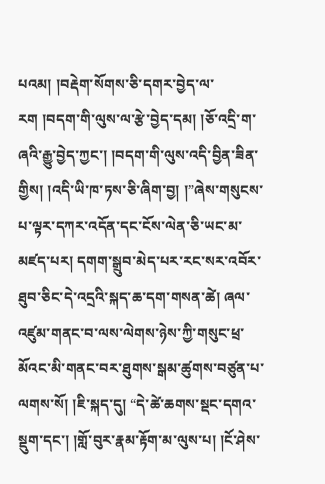པའམ། །བརྡེག་སོགས་ཅི་དགར་བྱེད་ལ་རག །བདག་གི་ལུས་ལ་རྩེ་བྱེད་དམ། །ཅོ་འདྲི་ག་ཞའི་རྒྱུ་བྱེད་ཀྱང་། །བདག་གི་ལུས་འདི་བྱིན་ཟིན་གྱིས། །འདི་ཡི་ཁ་ཏས་ཅི་ཞིག་བྱ། །”ཞེས་གསུངས་པ་ལྟར་དཀར་འདོན་དང་ངོས་ལེན་ཅི་ཡང་མ་མཛད་པར། དགག་སྒྲུབ་མེད་པར་རང་སར་འབོར་ཐུབ་ཅིང་དེ་འདྲའི་སྐད་ཆ་དག་གསན་ཚེ། ཞལ་འཛུམ་གནང་བ་ལས་ལེགས་ཉེས་ཀྱི་གསུང་ཕྲ་མོའང་མི་གནང་བར་ཐུགས་སྒམ་ཚུགས་བཙུན་པ་ལགས་སོ། །ཇི་སྐད་དུ། “དེ་ཚེ་ཆགས་སྡང་དགའ་སྡུག་དང་། །གློ་བུར་རྣམ་རྟོག་མ་ལུས་པ། །ངོ་ཤེས་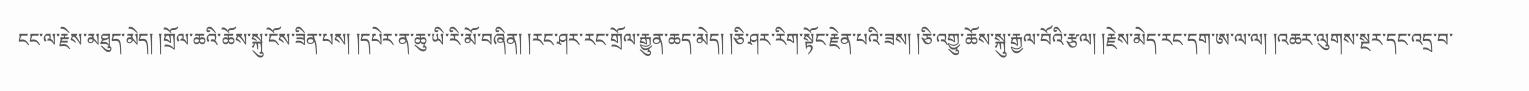ངང་ལ་རྗེས་མཐུད་མེད། །གྲོལ་ཆའི་ཆོས་སྐུ་ངོས་ཟིན་པས། །དཔེར་ན་ཆུ་ཡི་རི་མོ་བཞིན། །རང་ཤར་རང་གྲོལ་རྒྱུན་ཆད་མེད། །ཅི་ཤར་རིག་སྟོང་རྗེན་པའི་ཟས། །ཅི་འགྱུ་ཆོས་སྐུ་རྒྱལ་བོའི་རྩལ། །རྗེས་མེད་རང་དག་ཨ་ལ་ལ། །འཆར་ལུགས་སྔར་དང་འདྲ་བ་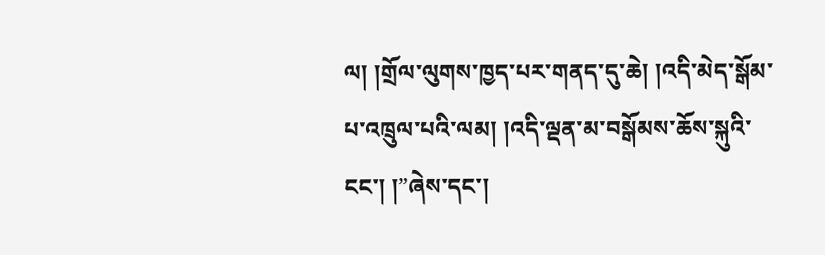ལ། །གྲོལ་ལུགས་ཁྱད་པར་གནད་དུ་ཆེ། །འདི་མེད་སྒོམ་པ་འཁྲུལ་པའི་ལམ། །འདི་ལྡན་མ་བསྒོམས་ཆོས་སྐུའི་ངང་། །”ཞེས་དང་།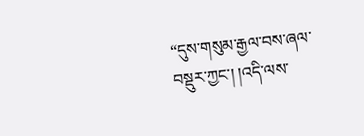“དུས་གསུམ་རྒྱལ་བས་ཞལ་བསྡུར་ཀྱང་། །འདི་ལས་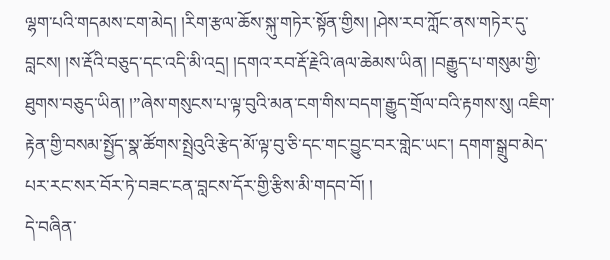ལྷག་པའི་གདམས་ངག་མེད། །རིག་རྩལ་ཆོས་སྐུ་གཏེར་སྟོན་གྱིས། །ཤེས་རབ་ཀློང་ནས་གཏེར་དུ་བླངས། །ས་རྡོའི་བཅུད་དང་འདི་མི་འདྲ། །དགའ་རབ་རྡོ་རྗེའི་ཞལ་ཆེམས་ཡིན། །བརྒྱུད་པ་གསུམ་གྱི་ཐུགས་བཅུད་ཡིན། །”ཞེས་གསུངས་པ་ལྟ་བུའི་མན་ངག་གིས་བདག་རྒྱུད་གྲོལ་བའི་རྟགས་སུ། འཇིག་རྟེན་གྱི་བསམ་སྤྱོད་སྣ་ཚོགས་སྤྲེའུའི་རྩེད་མོ་ལྟ་བུ་ཅི་དང་གང་བྱུང་བར་གླེང་ཡང་། དགག་སྒྲུབ་མེད་པར་རང་སར་བོར་ཏེ་བཟང་ངན་བླངས་དོར་གྱི་རྩིས་མི་གདབ་བོ། །
དེ་བཞིན་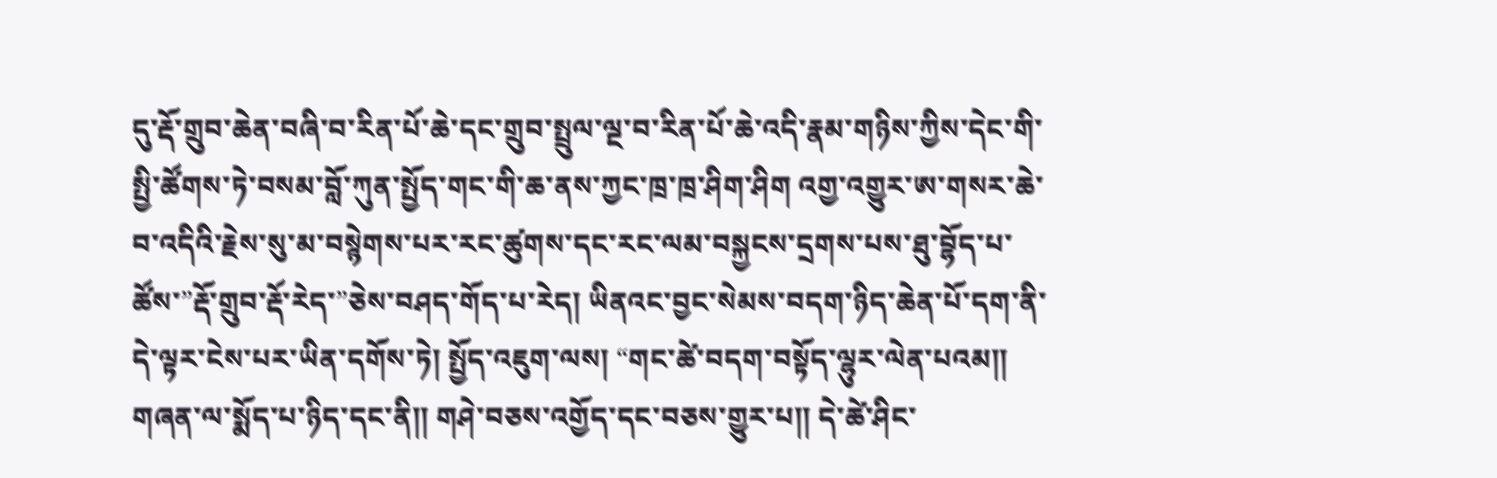དུ་རྡོ་གྲུབ་ཆེན་བཞི་བ་རིན་པོ་ཆེ་དང་གྲུབ་སྤྲུལ་ལྔ་བ་རིན་པོ་ཆེ་འདི་རྣམ་གཉིས་ཀྱིས་དེང་གི་སྤྱི་ཚོགས་ཏེ་བསམ་བློ་ཀུན་སྤྱོད་གང་གི་ཆ་ནས་ཀྱང་ཁྲ་ཁྲ་ཤིག་ཤིག འགྱ་འགྱུར་ཨ་གསར་ཆེ་བ་འདིའི་རྗེས་སུ་མ་བསྙེགས་པར་རང་ཚུགས་དང་རང་ལམ་བསྐྱངས་དྲགས་པས་ཐུ་བྷོད་པ་ཚོས་”རྡོ་གྲུབ་རྡོ་རེད་”ཅེས་བཤད་གོད་པ་རེད། ཡིནའང་བྱང་སེམས་བདག་ཉིད་ཆེན་པོ་དག་ནི་དེ་ལྟར་ངེས་པར་ཡིན་དགོས་ཏེ། སྤྱོད་འཇུག་ལས། “གང་ཚེ་བདག་བསྟོད་ལྷུར་ལེན་པའམ༎ གཞན་ལ་སྨོད་པ་ཉིད་དང་ནི༎ གཤེ་བཅས་འགྱོད་དང་བཅས་གྱུར་པ༎ དེ་ཚེ་ཤིང་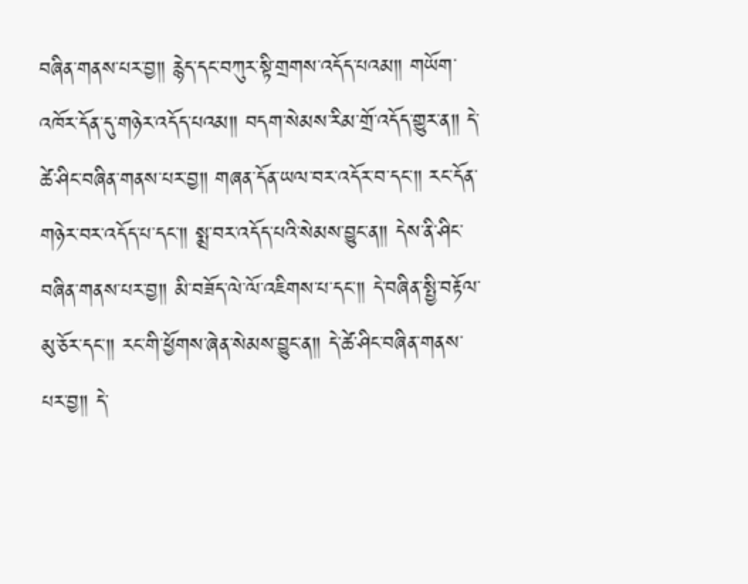བཞིན་གནས་པར་བྱ༎ རྙེད་དང་བཀུར་སྟི་གྲགས་འདོད་པའམ༎ གཡོག་འཁོར་དོན་དུ་གཉེར་འདོད་པའམ༎ བདག་སེམས་རིམ་གྲོ་འདོད་གྱུར་ན༎ དེ་ཚེ་ཤིང་བཞིན་གནས་པར་བྱ༎ གཞན་དོན་ཡལ་བར་འདོར་བ་དང་༎ རང་དོན་གཉེར་བར་འདོད་པ་དང་༎ སྨྲ་བར་འདོད་པའི་སེམས་བྱུང་ན༎ དེས་ནི་ཤིང་བཞིན་གནས་པར་བྱ༎ མི་བཟོད་ལེ་ལོ་འཇིགས་པ་དང་༎ དེ་བཞིན་སྤྱི་བརྟོལ་མུ་ཅོར་དང་༎ རང་གི་ཕྱོགས་ཞེན་སེམས་བྱུང་ན༎ དེ་ཚེ་ཤིང་བཞིན་གནས་པར་བྱ༎ དེ་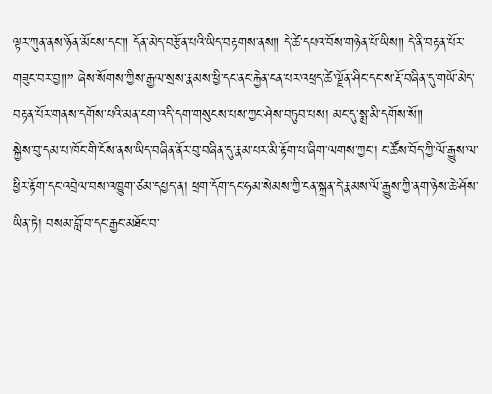ལྟར་ཀུན་ནས་ཉོན་མོངས་དང་༎ དོན་མེད་བརྩོན་པའི་ཡིད་བརྟགས་ནས༎ དེ་ཚེ་དཔའ་བོས་གཉེན་པོ་ཡིས༎ དེ་ནི་བརྟན་པོར་གཟུང་བར་བྱ༎” ཞེས་སོགས་ཀྱིས་རྒྱལ་སྲས་རྣམས་ཕྱི་དང་ནང་རྐྱེན་ངན་པར་འཕྲད་ཚེ་ལྗོན་ཤིང་དང་ས་རྡོ་བཞིན་དུ་གཡོ་མེད་བརྟན་པོར་གནས་དགོས་པའི་མན་ངག་འདི་དག་གསུངས་པས་ཀྱང་ཤེས་བཏུབ་པས། མང་དུ་སྨྲ་མི་དགོས་སོ༎
སྐྱེས་བུ་དམ་པ་ཁོང་གི་ངོས་ནས་ཡིད་བཞིན་ནོར་བུ་བཞིན་དུ་རྣམ་པར་མི་རྟོག་པ་ཞིག་ལགས་ཀྱང་། ང་ཚོས་བོད་ཀྱི་ལོ་རྒྱུས་ལ་ཕྱིར་རྟོག་དང་འབྲེལ་བས་འཁྱུག་ཙམ་དཔྱད་ན། ཕྲག་དོག་དང་ཧམ་སེམས་ཀྱི་ངན་སྐྲན་དེ་རྣམས་ལོ་རྒྱུས་ཀྱི་ནག་ཉེས་ཆེ་ཤོས་ཡིན་ཏེ། བསམ་བློ་བ་དང་རྒྱང་མཐོང་བ་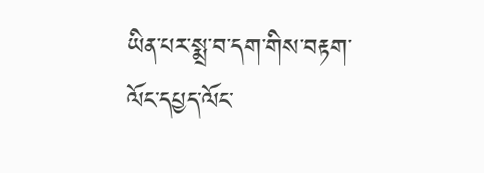ཡིན་པར་སྨྲ་བ་དག་གིས་བརྟག་ལོང་དཔྱད་ལོང་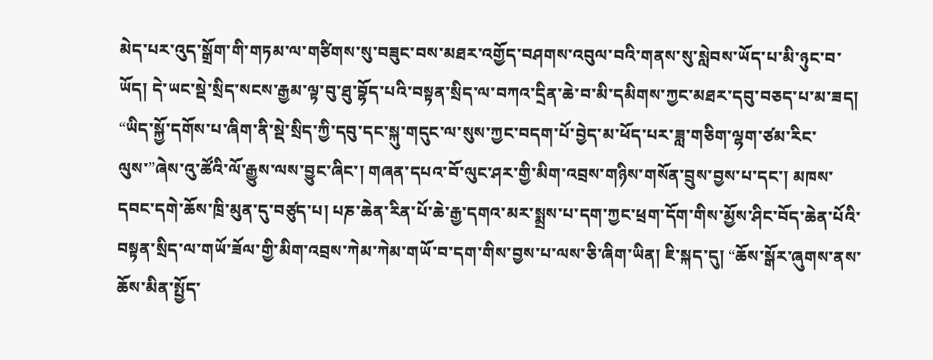མེད་པར་འུད་སྒྲོག་གི་གཏམ་ལ་གཙིགས་སུ་བཟུང་བས་མཐར་འགྱོད་བཤགས་འབུལ་བའི་གནས་སུ་སླེབས་ཡོད་པ་མི་ཉུང་བ་ཡོད། དེ་ཡང་སྡེ་སྲིད་སངས་རྒྱམ་ལྟ་བུ་ཐུ་བྷོད་པའི་བསྟན་སྲིད་ལ་བཀའ་དྲིན་ཆེ་བ་མི་དམིགས་ཀྱང་མཐར་དབུ་བཅད་པ་མ་ཟད། “ཡིད་སྐྱོ་དགོས་པ་ཞིག་ནི་སྡེ་སྲིད་ཀྱི་དབུ་དང་སྐུ་གདུང་ལ་སུས་ཀྱང་བདག་པོ་བྱེད་མ་ཕོད་པར་ཟླ་གཅིག་ལྷག་ཙམ་རིང་ལུས་”ཞེས་འུ་ཚོའི་ལོ་རྒྱུས་ལས་བྱུང་ཞིང་། གཞན་དཔའ་བོ་ལུང་ཤར་གྱི་མིག་འབྲས་གཉིས་གསོན་བྲུས་བྱས་པ་དང་། མཁས་དབང་དགེ་ཆོས་ཁྲི་མུན་དུ་བཙུད་པ། པཎ་ཆེན་རིན་པོ་ཆེ་རྒྱ་དགའ་མར་སྨྲས་པ་དག་ཀྱང་ཕྲག་དོག་གིས་མྱོས་ཤིང་བོད་ཆེན་པོའི་བསྟན་སྲིད་ལ་གཡོ་ཟོལ་གྱི་མིག་འབྲས་ཀེམ་ཀེམ་གཡོ་བ་དག་གིས་བྱས་པ་ལས་ཅི་ཞིག་ཡིན། ཇི་སྐད་དུ། “ཆོས་སྒོར་ཞུགས་ནས་ཆོས་མིན་སྤྱོད་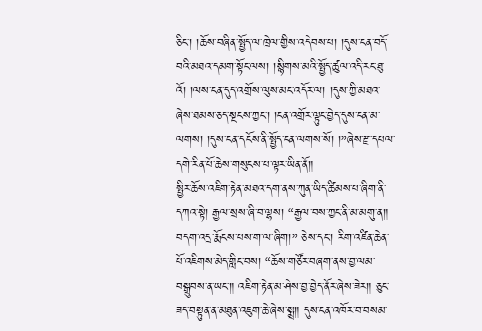ཅིང་། །ཆོས་བཞིན་སྤྱོད་ལ་ཁྲེལ་གྱིས་འདེབས་པ། །དུས་ངན་བདོ་བའི་མཐའ་དམག་སྟོང་ལས། །སྙིགས་མའི་སྤྱོད་ཚུལ་འདི་རང་ཐུ་འོ། །ལས་ངན་དུད་འགྲོས་ལུས་མང་འདོར་ལ། །དུས་ཀྱི་མཐའ་ཞེས་ཐམས་ཅད་སྔངས་ཀྱང་། །ངན་འགྲོར་ལྟུང་བྱེད་དུས་ངན་མ་ལགས། །དུས་ངན་དངོས་ནི་སྤྱོད་ངན་ལགས་སོ། །”ཞེས་རྫ་དཔལ་དགེ་རིན་པོ་ཆེས་གསུངས་པ་ལྟར་ཡིན་ནོ༎
སྤྱིར་ཆོས་འཇིག་རྟེན་མཐའ་དག་ནས་ཀུན་ཡིད་ཚིམས་པ་ཞིག་ནི་དཀའ་སྟེ། རྒྱལ་སྲས་ཞི་བ་ལྷས། “རྒྱལ་བས་ཀྱང་ནི་མ་མགུ་ན༎ བདག་འདྲ་རྨོངས་པས་ག་ལ་ཞིག།” ཅེས་དང་། རིག་འཛིན་ཆེན་པོ་འཇིགས་མེད་གླིང་བས། “ཆོས་གཙོར་བཞག་ནས་བྱ་ལམ་བསྒྲུབས་ན་ཡང་༎ འཇིག་རྟེན་མ་ཤེས་བྱ་བྱེད་ནོར་ཞེས་ཟེར༎ ཅུང་ཟད་བསྟུན་ན་མཐུན་འཇུག་ཆེ་ཞེས་སྨྲ༎ དུས་ངན་འཁོར་བ་བསམ་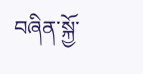བཞིན་སྐྱོ་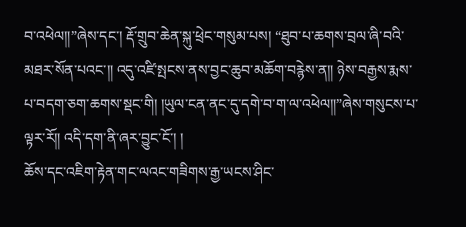བ་འཕེལ༎”ཞེས་དང་། རྡོ་གྲུབ་ཆེན་སྐུ་ཕྲེང་གསུམ་པས། “ཐུབ་པ་ཆགས་བྲལ་ཞི་བའི་མཐར་སོན་པའང་༎ འདུ་འཛི་སྤངས་ནས་བྱང་ཆུབ་མཆོག་བརྙེས་ན༎ ཉེས་བརྒྱས་རྨས་པ་བདག་ཅག་ཆགས་སྡང་གི། །ཡུལ་ངན་ནང་དུ་དགེ་བ་ག་ལ་འཕེལ༎”ཞེས་གསུངས་པ་ལྟར་རོ༎ འདི་དག་ནི་ཞར་བྱུང་ངོ་། །
ཆོས་དང་འཇིག་རྟེན་གང་ལའང་གཟིགས་རྒྱ་ཡངས་ཤིང་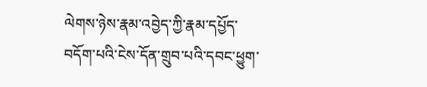ལེགས་ཉེས་རྣམ་འབྱེད་ཀྱི་རྣམ་དཔྱོད་བདོག་པའི་ངེས་དོན་གྲུབ་པའི་དབང་ཕྱུག་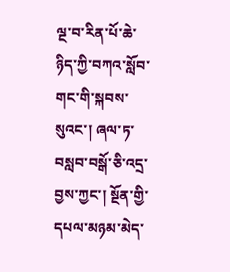ལྔ་བ་རིན་པོ་ཆེ་ཉིད་ཀྱི་བཀའ་སློབ་གང་གི་སྐབས་སུའང་། ཞལ་ཏ་བསླབ་བསྒོ་ཅི་འདྲ་བྱས་ཀྱང་། སྔོན་གྱི་དཔལ་མཉམ་མེད་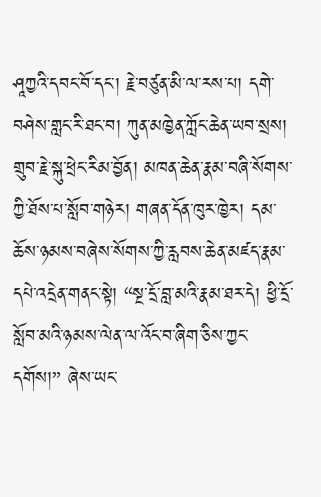ཤཱཀྱའི་དབང་བོ་དང་། རྗེ་བཙུན་མི་ལ་རས་པ། དགེ་བཤེས་གླང་རི་ཐང་བ། ཀུན་མཁྱེན་ཀློང་ཆེན་ཡབ་སྲས། གྲུབ་རྗེ་སྐུ་ཕྲེང་རིམ་བྱོན། མཁན་ཆེན་རྣམ་བཞི་སོགས་ཀྱི་ཐོས་པ་སློབ་གཉེར། གཞན་དོན་ཁུར་ཁྱེར། དམ་ཆོས་ཉམས་བཞེས་སོགས་ཀྱི་རླབས་ཆེན་མཛད་རྣམ་དཔེ་འདྲེན་གནང་སྟེ། “སྔ་དྲོ་བླ་མའི་རྣམ་ཐར་དེ། ཕྱི་དྲོ་སློབ་མའི་ཉམས་ལེན་ལ་འོང་བ་ཞིག་ཅིས་ཀྱང་དགོས།” ཞེས་ཡང་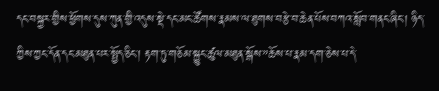དང་བསྐྱར་གྱིས་ཕྱོགས་དུས་ཀུན་གྱི་འདུས་སྡེ་དང་མང་ཚོགས་རྣམས་ལ་ཐུགས་བརྩེ་བ་ཆེན་པོས་བཀའ་སློབ་གནང་ཞིང་། ཉིད་ཀྱིས་ཀྱང་དོན་དང་མཐུན་པར་སྤྱོད་ཅིང་། རྟག་ཏུ་གཅོམ་སྐྱུང་ཚུལ་མཐུན་སྒོས་”ཆོས་པ་རྣམ་དག་ཅེས་པ་དེ་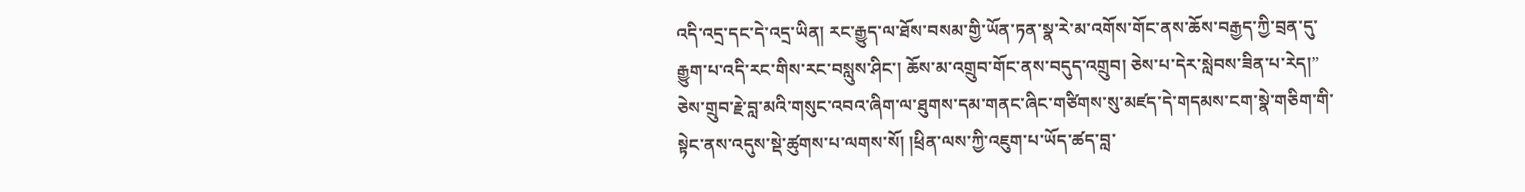འདི་འདྲ་དང་དེ་འདྲ་ཡིན། རང་རྒྱུད་ལ་ཐོས་བསམ་གྱི་ཡོན་ཏན་སྣ་རེ་མ་འགོས་གོང་ནས་ཆོས་བརྒྱད་ཀྱི་བྲན་དུ་རྒྱུག་པ་འདི་རང་གིས་རང་བསླུས་ཤིང་། ཆོས་མ་འགྲུབ་གོང་ནས་བདུད་འགྲུབ། ཅེས་པ་དེར་སླེབས་ཟིན་པ་རེད།” ཅེས་གྲུབ་རྗེ་བླ་མའི་གསུང་འབའ་ཞིག་ལ་ཐུགས་དམ་གནང་ཞིང་གཙིགས་སུ་མཛད་དེ་གདམས་ངག་སྣེ་གཅིག་གི་སྟེང་ནས་འདུས་སྡེ་ཚུགས་པ་ལགས་སོ། །ཕྲིན་ལས་ཀྱི་འཇུག་པ་ཡོད་ཚད་བླ་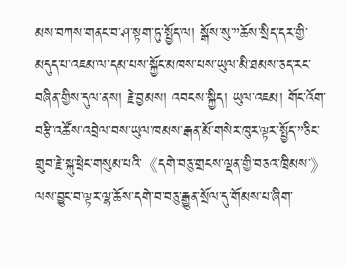མས་བཀས་གནང་བ་ཤ་སྟག་ཏུ་སྤྱོད་ལ། སྒོས་སུ་”ཆོས་སྲིད་དར་གྱི་མདུད་པ་འཇམ་ལ་དམ་པས་སྐྱོང་མཁས་པས་ཡུལ་མི་ཐམས་ཅད་རང་བཞིན་གྱིས་དུལ་ནས། རྗེ་བྱམས། འབངས་སྐྱིད། ཡུལ་འཇམ། གོང་འོག་བརྩི་འཚོས་འབྲེལ་བས་ཡུལ་ཁམས་རྒན་མོ་གསེར་ཁུར་ལྟར་སྤྱོད་”ཅིང་གྲུབ་རྗེ་སྐུ་ཕྲེང་གསུམ་པའི་《དགེ་བཅུ་གྲངས་ལྡན་གྱི་བཅའ་ཁྲིམས་》ལས་བྱུང་བ་ལྟར་ལྷ་ཆོས་དགེ་བ་བཅུ་རྒྱུན་སྲོལ་དུ་གོམས་པ་ཞིག་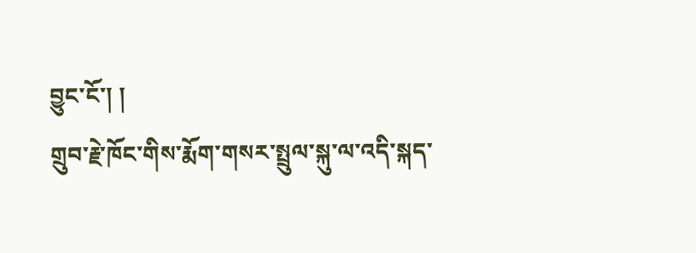བྱུང་ངོ་། །
གྲུབ་རྗེ་ཁོང་གིས་རྨོག་གསར་སྤྲུལ་སྐུ་ལ་འདི་སྐད་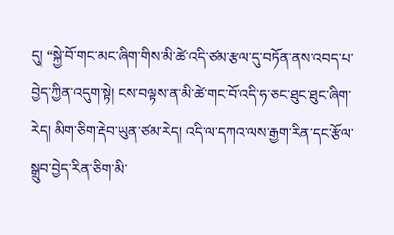དུ། “སྐྱེ་བོ་གང་མང་ཞིག་གིས་མི་ཚེ་འདི་ཙམ་རྩལ་དུ་བཏོན་ནས་འབད་པ་བྱེད་ཀྱིན་འདུག་སྟེ། ངས་བལྟས་ན་མི་ཚེ་གང་བོ་འདི་ཧ་ཅང་ཐུང་ཐུང་ཞིག་རེད། མིག་ཅིག་རྡེབ་ཡུན་ཙམ་རེད། འདི་ལ་དཀའ་ལས་རྒྱག་རིན་དང་རྩོལ་སྒྲུབ་བྱེད་རིན་ཅིག་མི་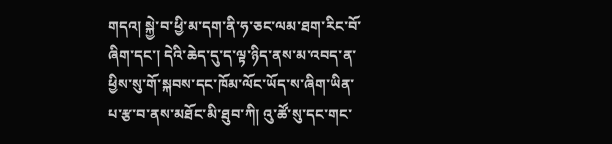གདའ། སྐྱེ་བ་ཕྱི་མ་དག་ནི་ཧ་ཅང་ལམ་ཐག་རིང་བོ་ཞིག་དང་། དེའི་ཆེད་དུ་ད་ལྟ་ཉིད་ནས་མ་འབད་ན་ཕྱིས་སུ་གོ་སྐབས་དང་ཁོམ་ལོང་ཡོད་ས་ཞིག་ཡིན་པ་རྩ་བ་ནས་མཐོང་མི་ཐུབ་ཀི། འུ་ཚོ་སུ་དང་གང་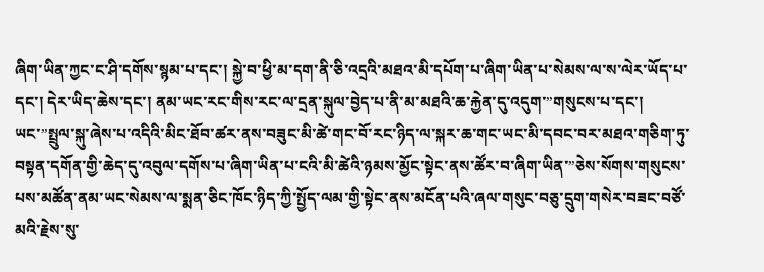ཞིག་ཡིན་ཀྱང་ང་ཤི་དགོས་སྙམ་པ་དང་། སྐྱེ་བ་ཕྱི་མ་དག་ནི་ཅི་འདྲའི་མཐའ་མི་དཔོག་པ་ཞིག་ཡིན་པ་སེམས་ལ་ས་ལེར་ཡོད་པ་དང་། དེར་ཡིད་ཆེས་དང་། ནམ་ཡང་རང་གིས་རང་ལ་དྲན་སྐུལ་བྱེད་པ་ནི་མ་མཐའི་ཆ་རྐྱེན་དུ་འདུག་”གསུངས་པ་དང་། ཡང་”སྤྲུལ་སྐུ་ཞེས་པ་འདིའི་མིང་ཐོབ་ཚར་ནས་བཟུང་མི་ཚེ་གང་བོ་རང་ཉིད་ལ་སྐར་ཆ་གང་ཡང་མི་དབང་བར་མཐའ་གཅིག་ཏུ་བསྟན་དགོན་གྱི་ཆེད་དུ་འབུལ་དགོས་པ་ཞིག་ཡིན་པ་ངའི་མི་ཚེའི་ཉམས་མྱོང་སྟེང་ནས་ཚོར་བ་ཞིག་ཡིན་”ཅེས་སོགས་གསུངས་པས་མཚོན་ནམ་ཡང་སེམས་ལ་སྨན་ཅིང་ཁོང་ཉིད་ཀྱི་སྤྱོད་ལམ་གྱི་སྟེང་ནས་མངོན་པའི་ཞལ་གསུང་བཅུ་དྲུག་གསེར་བཟང་བཙོ་མའི་རྗེས་སུ་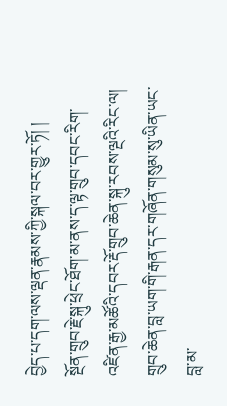བྱེད་པ་དག་ལས་ལྡན་རྣམས་ཀྱི་སྐལ་བར་གྱུར་ཏོ། །
སྔོན་གྲུབ་རྗེ་སྐུ་ཕྲེང་ཐོག་མ་ནས་ད་ལྟ་གྲུབ་དབང་རིག་འཛིན་རྒྱ་མཚོའི་དབར་རྡོ་གྲུབ་ཆེན་སྐུ་རབས་ལྔའི་རིང་ལ། གྲུབ་ཆེན་བླ་ཡག་གི་རྒན་དར་གཞོན་གསུམ་སུ་ཡིན་ཡང་བླ་མ་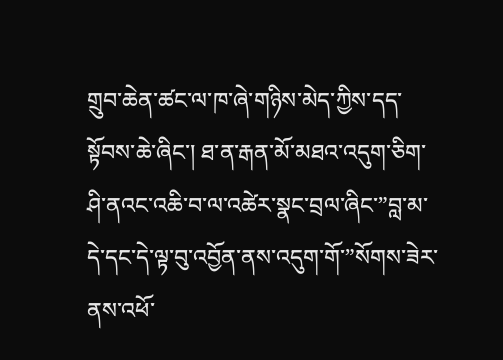གྲུབ་ཆེན་ཚང་ལ་ཁ་ཞེ་གཉིས་མེད་ཀྱིས་དད་སྟོབས་ཆེ་ཞིང་། ཐ་ན་རྒན་མོ་མཐའ་འདུག་ཅིག་ཤི་ནའང་འཆི་བ་ལ་འཚེར་སྣང་བྲལ་ཞིང་”བླ་མ་དེ་དང་དེ་ལྟ་བུ་འབྱོན་ནས་འདུག་གོ་”སོགས་ཟེར་ནས་འཕོ་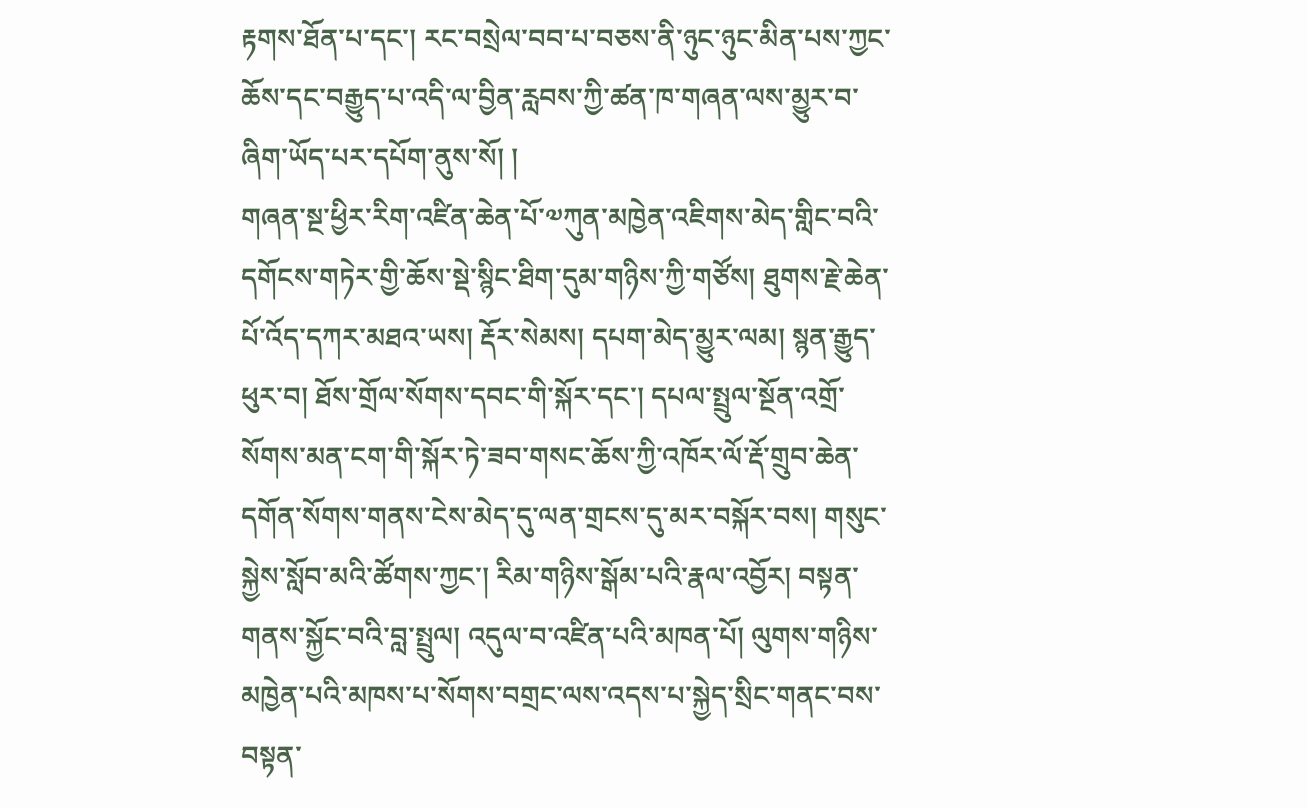རྟགས་ཐོན་པ་དང་། རང་བསྲེལ་བབ་པ་བཅས་ནི་ཉུང་ཉུང་མིན་པས་ཀྱང་ཆོས་དང་བརྒྱུད་པ་འདི་ལ་བྱིན་རླབས་ཀྱི་ཚན་ཁ་གཞན་ལས་མྱུར་བ་ཞིག་ཡོད་པར་དཔོག་ནུས་སོ། །
གཞན་སྔ་ཕྱིར་རིག་འཛིན་ཆེན་པོ་༧ཀུན་མཁྱེན་འཇིགས་མེད་གླིང་བའི་དགོངས་གཏེར་གྱི་ཆོས་སྡེ་སྙིང་ཐིག་དུམ་གཉིས་ཀྱི་གཙོས། ཐུགས་རྗེ་ཆེན་པོ་འོད་དཀར་མཐའ་ཡས། རྡོར་སེམས། དཔག་མེད་མྱུར་ལམ། སྙན་རྒྱུད་ཕུར་བ། ཐོས་གྲོལ་སོགས་དབང་གི་སྐོར་དང་། དཔལ་སྤྲུལ་སྔོན་འགྲོ་སོགས་མན་ངག་གི་སྐོར་ཏེ་ཟབ་གསང་ཆོས་ཀྱི་འཁོར་ལོ་རྡོ་གྲུབ་ཆེན་དགོན་སོགས་གནས་ངེས་མེད་དུ་ལན་གྲངས་དུ་མར་བསྐོར་བས། གསུང་སྐྱེས་སློབ་མའི་ཚོགས་ཀྱང་། རིམ་གཉིས་སྒོམ་པའི་རྣལ་འབྱོར། བསྟན་གནས་སྐྱོང་བའི་བླ་སྤྲུལ། འདུལ་བ་འཛིན་པའི་མཁན་པོ། ལུགས་གཉིས་མཁྱེན་པའི་མཁས་པ་སོགས་བགྲང་ལས་འདས་པ་སྐྱེད་སྲིང་གནང་བས་བསྟན་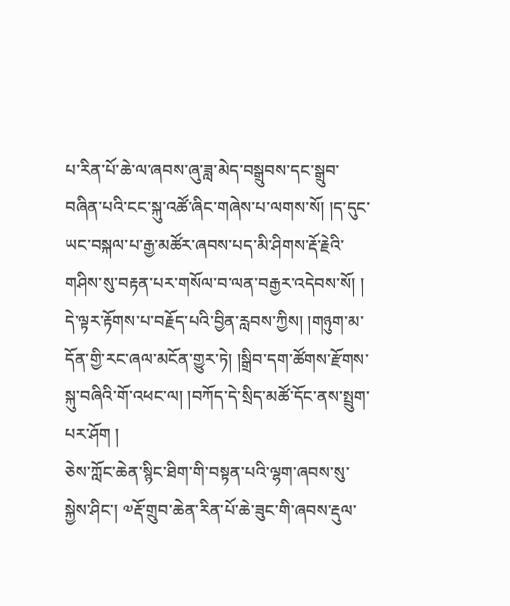པ་རིན་པོ་ཆེ་ལ་ཞབས་ཞུ་ཟླ་མེད་བསྒྲུབས་དང་སྒྲུབ་བཞིན་པའི་ངང་སྐུ་འཚོ་ཞིང་གཞེས་པ་ལགས་སོ། །ད་དུང་ཡང་བསྐལ་པ་རྒྱ་མཚོར་ཞབས་པད་མི་ཤིགས་རྡོ་རྗེའི་གཤིས་སུ་བརྟན་པར་གསོལ་བ་ལན་བརྒྱར་འདེབས་སོ། །
དེ་ལྟར་རྟོགས་པ་བརྗོད་པའི་བྱིན་རླབས་ཀྱིས། །གཉུག་མ་དོན་གྱི་རང་ཞལ་མངོན་གྱུར་ཏེ། །སྒྲིབ་དག་ཚོགས་རྫོགས་སྐུ་བཞིའི་གོ་འཕང་ལ། །བཀོད་དེ་སྲིད་མཚོ་དོང་ནས་སྤྲུག་པར་ཤོག །
ཅེས་ཀློང་ཆེན་སྙིང་ཐིག་གི་བསྟན་པའི་ལྷག་ཞབས་སུ་སྐྱེས་ཤིང་། ༧རྡོ་གྲུབ་ཆེན་རིན་པོ་ཆེ་ཟུང་གི་ཞབས་རྡུལ་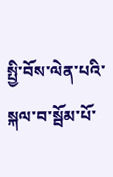སྤྱི་བོས་ལེན་པའི་སྐལ་བ་སྦོམ་པོ་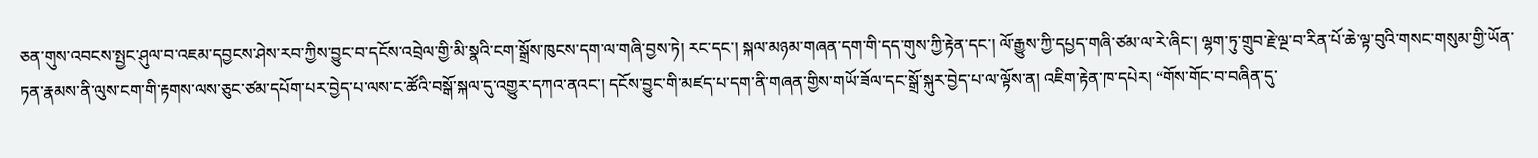ཅན་གུས་འབངས་སྤྱང་ཤུལ་བ་འཇམ་དབྱངས་ཤེས་རབ་ཀྱིས་བྱུང་བ་དངོས་འབྲེལ་གྱི་མི་སྣའི་ངག་སྒྲོས་ཁུངས་དག་ལ་གཞི་བྱས་ཏེ། རང་དང་། སྐལ་མཉམ་གཞན་དག་གི་དད་གུས་ཀྱི་རྟེན་དང་། ལོ་རྒྱུས་ཀྱི་དཔྱད་གཞི་ཙམ་ལ་རེ་ཞིང་། ལྷག་ཏུ་གྲུབ་རྗེ་ལྔ་བ་རིན་པོ་ཆེ་ལྟ་བུའི་གསང་གསུམ་གྱི་ཡོན་ཏན་རྣམས་ནི་ལུས་ངག་གི་རྟགས་ལས་ཅུང་ཙམ་དཔོག་པར་བྱེད་པ་ལས་ང་ཚོའི་བསྒོ་སྐལ་དུ་འགྱུར་དཀའ་ནའང་། དངོས་བྱུང་གི་མཛད་པ་དག་ནི་གཞན་གྱིས་གཡོ་ཟོལ་དང་སྒྲོ་སྐུར་བྱེད་པ་ལ་ལྟོས་ན། འཇིག་རྟེན་ཁ་དཔེར། “གོས་གོང་བ་བཞིན་དུ་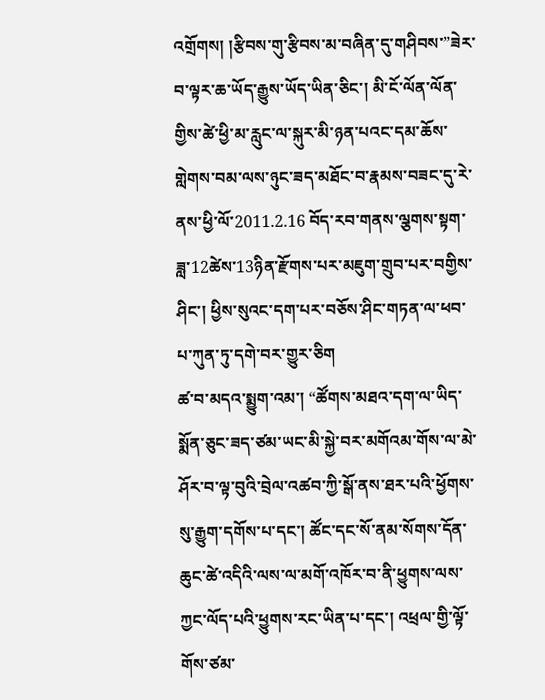འགྲོགས། །རྩིབས་གུ་རྩིབས་མ་བཞིན་དུ་གཤིབས་”ཟེར་བ་ལྟར་ཆ་ཡོད་རྒྱུས་ཡོད་ཡིན་ཅིང་། མི་ངོ་ལོན་ལོན་གྱིས་ཚེ་ཕྱི་མ་རླུང་ལ་སྐུར་མི་ཉན་པའང་དམ་ཆོས་གླེགས་བམ་ལས་ཉུང་ཟད་མཐོང་བ་རྣམས་བཟང་དུ་རེ་ནས་ཕྱི་ལོ་2011.2.16 བོད་རབ་གནས་ལྕགས་སྟག་ཟླ་12ཚེས་13ཉིན་རྫོགས་པར་མཇུག་གྲུབ་པར་བགྱིས་ཤིང་། ཕྱིས་སུའང་དག་པར་བཅོས་ཤིང་གཏན་ལ་ཕབ་པ་ཀུན་ཏུ་དགེ་བར་གྱུར་ཅིག
ཚ་བ་མདའ་སྨྱུག་འམ་། “ཚོགས་མཐའ་དག་ལ་ཡིད་སྨོན་ཅུང་ཟད་ཙམ་ཡང་མི་སྐྱེ་བར་མགོའམ་གོས་ལ་མེ་ཤོར་བ་ལྟ་བུའི་བྲེལ་འཚབ་ཀྱི་སྒོ་ནས་ཐར་པའི་ཕྱོགས་སུ་རྒྱུག་དགོས་པ་དང་། ཚོང་དང་སོ་ནམ་སོགས་དོན་ཆུང་ཚེ་འདིའི་ལས་ལ་མགོ་འཁོར་བ་ནི་ཕྱུགས་ལས་ཀྱང་ལོད་པའི་ཕྱུགས་རང་ཡིན་པ་དང་། འཕྲལ་གྱི་ལྟོ་གོས་ཙམ་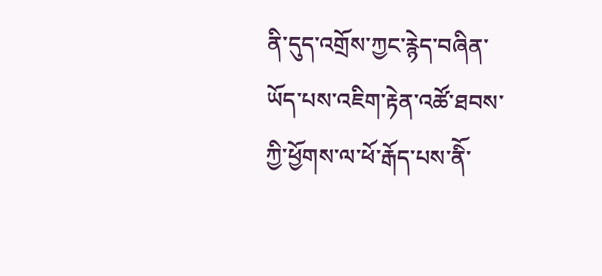ནི་དུད་འགྲོས་ཀྱང་རྙེད་བཞིན་ཡོད་པས་འཇིག་རྟེན་འཚོ་ཐབས་ཀྱི་ཕྱོགས་ལ་ཕོ་རྒོད་པས་ནིོ་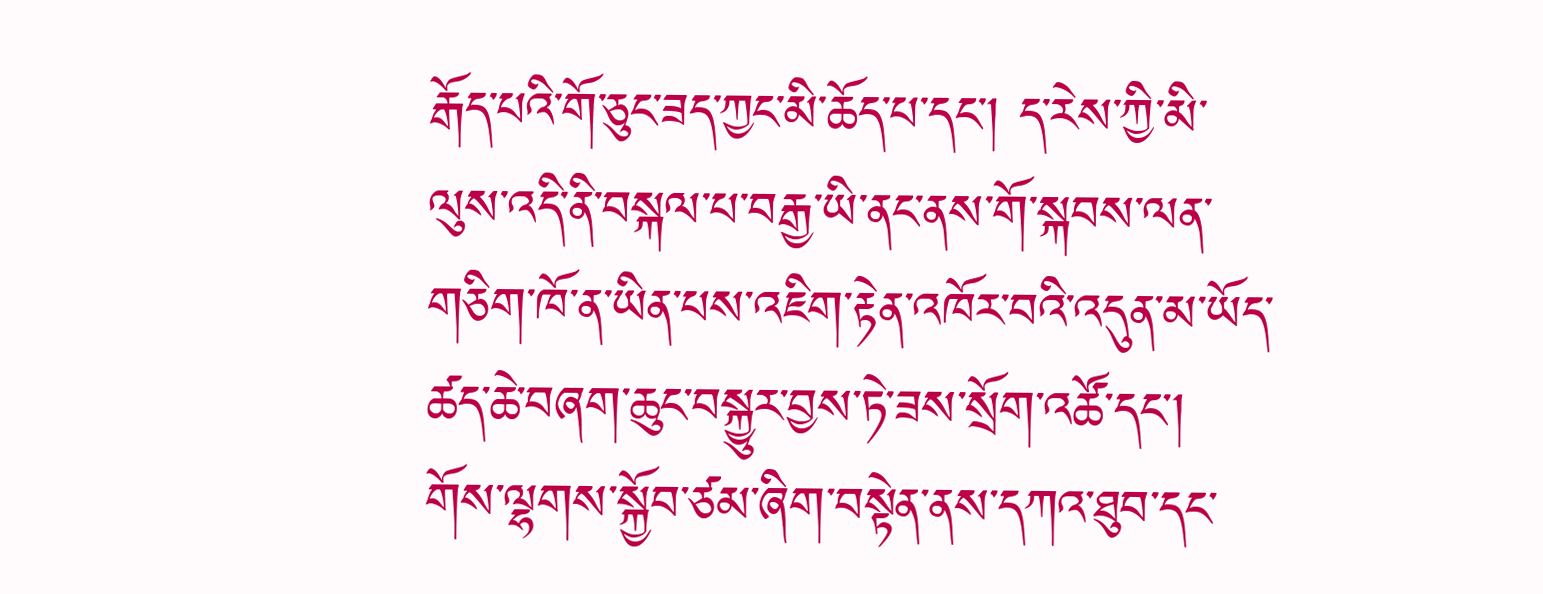རྒོད་པའི་གོ་ཅུང་ཟད་ཀྱང་མི་ཆོད་པ་དང་། ད་རེས་ཀྱི་མི་ལུས་འདི་ནི་བསྐལ་པ་བརྒྱ་ཡི་ནང་ནས་གོ་སྐབས་ལན་གཅིག་ཁོ་ན་ཡིན་པས་འཇིག་རྟེན་འཁོར་བའི་འདུན་མ་ཡོད་ཚད་ཆེ་བཞག་ཆུང་བསྐྱུར་བྱས་ཏེ་ཟས་སྲོག་འཚོ་དང་། གོས་ལྷགས་སྐྱོབ་ཙམ་ཞིག་བསྟེན་ནས་དཀའ་ཐུབ་དང་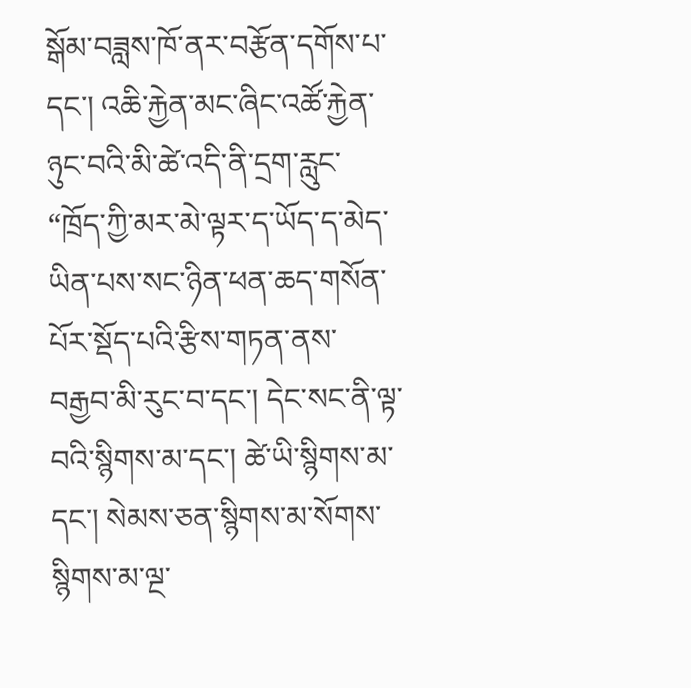སྒོམ་བཟླས་ཁོ་ནར་བརྩོན་དགོས་པ་དང་། འཆི་རྐྱེན་མང་ཞིང་འཚོ་རྐྱེན་ཉུང་བའི་མི་ཚེ་འདི་ནི་དྲག་རླུང་
“ཁྲོད་ཀྱི་མར་མེ་ལྟར་ད་ཡོད་ད་མེད་ཡིན་པས་སང་ཉིན་ཕན་ཆད་གསོན་པོར་སྡོད་པའི་རྩིས་གཏན་ནས་བརྒྱབ་མི་རུང་བ་དང་། དེང་སང་ནི་ལྟ་བའི་སྙིགས་མ་དང་། ཚེ་ཡི་སྙིགས་མ་དང་། སེམས་ཅན་སྙིགས་མ་སོགས་སྙིགས་མ་ལྔ་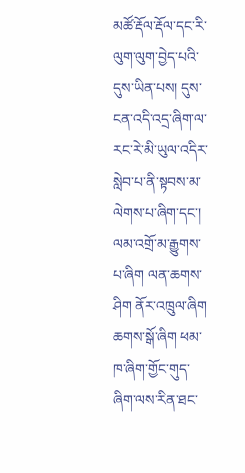མཚོ་རྡོལ་རྡོལ་དང་རི་ལུག་ལུག་བྱེད་པའི་དུས་ཡིན་པས། དུས་ངན་འདི་འདྲ་ཞིག་ལ་རང་རེ་མི་ཡུལ་འདིར་སླེབ་པ་ནི་སྟབས་མ་ལེགས་པ་ཞིག་དང་། ལམ་འགྲོ་མ་རྒྱུགས་པ་ཞིག ལན་ཆགས་ཤིག ནོར་འཁྲུལ་ཞིག ཆགས་སྒོ་ཞིག ཕམ་ཁ་ཞིག་གྱོང་གུད་ཞིག་ལས་རིན་ཐང་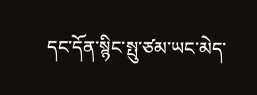དང་དོན་སྙིང་སྤུ་ཙམ་ཡང་མེད་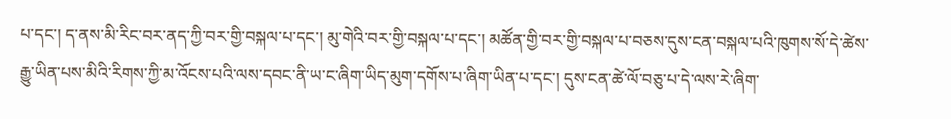པ་དང་། ད་ནས་མི་རིང་བར་ནད་ཀྱི་བར་གྱི་བསྐལ་པ་དང་། མུ་གེའི་བར་གྱི་བསྐལ་པ་དང་། མཚོན་གྱི་བར་གྱི་བསྐལ་པ་བཅས་དུས་ངན་བསྐལ་པའི་ཁུགས་སོ་དེ་ཚེས་རྒྱུ་ཡིན་པས་མིའི་རིགས་ཀྱི་མ་འོངས་པའི་ལས་དབང་ནི་ཡ་ང་ཞིག་ཡིད་མུག་དགོས་པ་ཞིག་ཡིན་པ་དང་། དུས་ངན་ཚེ་ལོ་བཅུ་པ་དེ་ལས་རེ་ཞིག་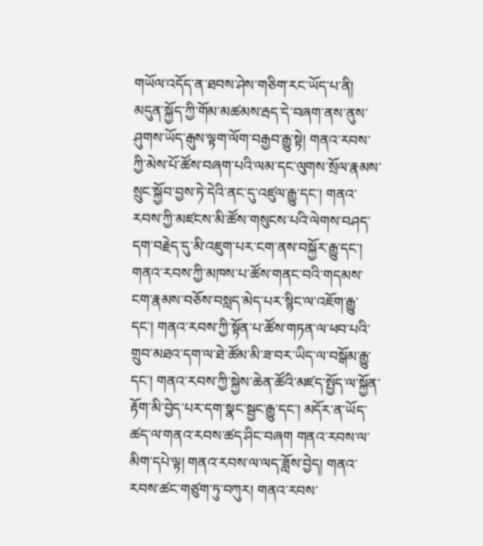གཡོལ་འདོད་ན་ཐབས་ཤེས་གཅིག་རང་ཡོད་པ་ནི། མདུན་སྐྱོད་ཀྱི་གོམ་མཚམས་རྦད་དེ་བཞག་ནས་ནུས་ཤུགས་ཡོད་རྒུས་ལྟག་ལོག་བརྒྱབ་རྒྱུ་སྟེ། གནའ་རབས་ཀྱི་མེས་པོ་ཚོས་བཞག་པའི་ལམ་དང་ལུགས་སྲོལ་རྣམས་སྲུང་སྐྱོབ་བྱས་ཏེ་དེའི་ནང་དུ་འཛུལ་རྒྱུ་དང་། གནའ་རབས་ཀྱི་མཛངས་མི་ཚོས་གསུངས་པའི་ལེགས་བཤད་དག་བརྗེད་དུ་མི་འཇུག་པར་ངག་ནས་བསྐྱོར་རྒྱུ་དང་། གནའ་རབས་ཀྱི་མཁས་པ་ཚོས་གནང་བའི་གདམས་ངག་རྣམས་བཅོས་བསླད་མེད་པར་སྙིང་ལ་འཇོག་རྒྱུ་དང་། གནའ་རབས་ཀྱི་སྟོན་པ་ཚོས་གཏན་ལ་ཕབ་པའི་གྲུབ་མཐའ་དག་ལ་ཐེ་ཚོམ་མི་ཟ་བར་ཡིད་ལ་བསྒོམ་རྒྱུ་དང་། གནའ་རབས་ཀྱི་སྐྱེས་ཆེན་ཚོའི་མཛད་སྤྱོད་ལ་སྐྱོན་རྟོག་མི་བྱེད་པར་དག་སྣང་སྦྱང་རྒྱུ་དང་། མདོར་ན་ཡོད་ཚད་ལ་གནའ་རབས་ཚད་ཤིང་བཞག གནའ་རབས་ལ་མིག་དཔེ་ལྟ། གནའ་རབས་ལ་ལད་ཟློས་བྱེད། གནའ་རབས་ཚང་གཙུག་ཏུ་བཀུར། གནའ་རབས་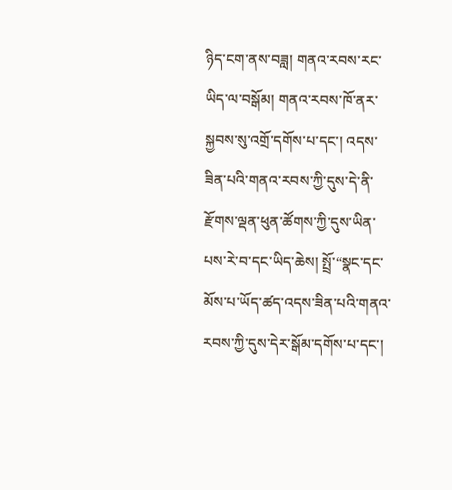ཉིད་ངག་ནས་བཟླ། གནའ་རབས་རང་ཡིད་ལ་བསྒོམ། གནའ་རབས་ཁོ་ནར་སྐྱབས་སུ་འགྲོ་དགོས་པ་དང་། འདས་ཟིན་པའི་གནའ་རབས་ཀྱི་དུས་དེ་ནི་རྫོགས་ལྡན་ཕུན་ཚོགས་ཀྱི་དུས་ཡིན་པས་རེ་བ་དང་ཡིད་ཆེས། སྤྲོ་“སྣང་དང་མོས་པ་ཡོད་ཚད་འདས་ཟིན་པའི་གནའ་རབས་ཀྱི་དུས་དེར་སྒོམ་དགོས་པ་དང་།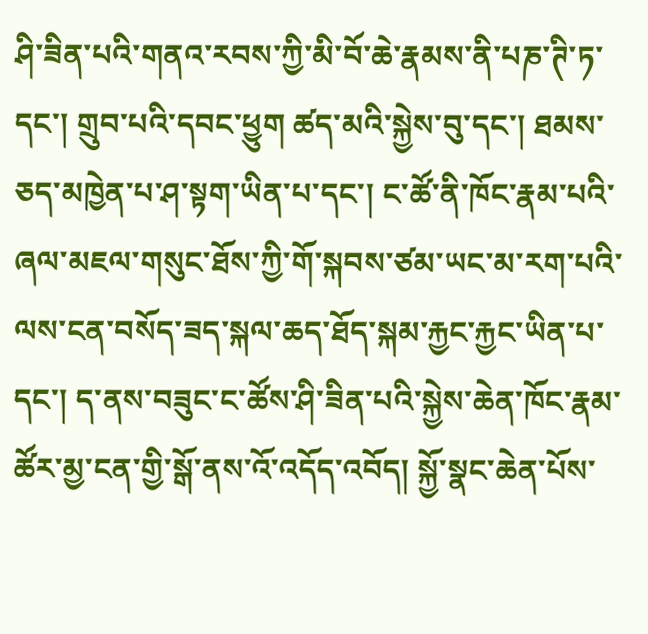ཤི་ཟིན་པའི་གནའ་རབས་ཀྱི་མི་བོ་ཆེ་རྣམས་ནི་པཎ་ཊི་ཏ་དང་། གྲུབ་པའི་དབང་ཕྱུག ཚད་མའི་སྐྱེས་བུ་དང་། ཐམས་ཅད་མཁྱེན་པ་ཤ་སྟག་ཡིན་པ་དང་། ང་ཚོ་ནི་ཁོང་རྣམ་པའི་ཞལ་མཇལ་གསུང་ཐོས་ཀྱི་གོ་སྐབས་ཙམ་ཡང་མ་རག་པའི་ལས་ངན་བསོད་ཟད་སྐལ་ཆད་ཐོད་སྐམ་རྐྱང་རྐྱང་ཡིན་པ་དང་། ད་ནས་བཟུང་ང་ཚོས་ཤི་ཟིན་པའི་སྐྱེས་ཆེན་ཁོང་རྣམ་ཚོར་མྱ་ངན་གྱི་སྒོ་ནས་འོ་འདོད་འབོད། སྐྱོ་སྣང་ཆེན་པོས་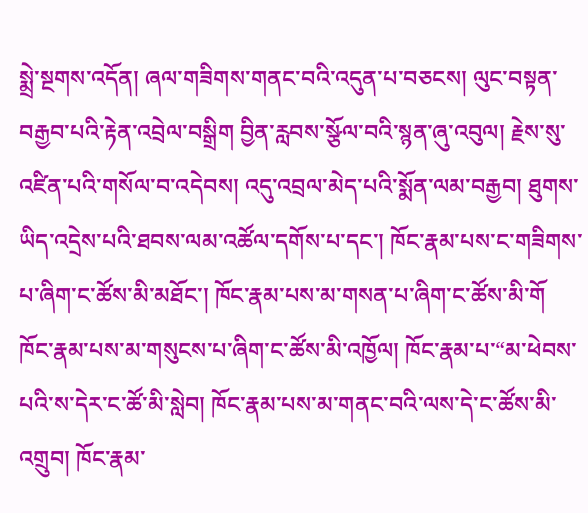སྨྲེ་སྔགས་འདོན། ཞལ་གཟིགས་གནང་བའི་འདུན་པ་བཅངས། ལུང་བསྟན་བརྒྱབ་པའི་རྟེན་འབྲེལ་བསྒྲིག བྱིན་རླབས་སྩོལ་བའི་སྙན་ཞུ་འབུལ། རྗེས་སུ་འཛིན་པའི་གསོལ་བ་འདེབས། འདུ་འབྲལ་མེད་པའི་སྨོན་ལམ་བརྒྱབ། ཐུགས་ཡིད་འདྲེས་པའི་ཐབས་ལམ་འཚོལ་དགོས་པ་དང་། ཁོང་རྣམ་པས་ང་གཟིགས་པ་ཞིག་ང་ཚོས་མི་མཐོང་། ཁོང་རྣམ་པས་མ་གསན་པ་ཞིག་ང་ཚོས་མི་གོ ཁོང་རྣམ་པས་མ་གསུངས་པ་ཞིག་ང་ཚོས་མི་འཁྱོལ། ཁོང་རྣམ་པ་“མ་ཕེབས་པའི་ས་དེར་ང་ཚོ་མི་སླེབ། ཁོང་རྣམ་པས་མ་གནང་བའི་ལས་དེ་ང་ཚོས་མི་འགྲུབ། ཁོང་རྣམ་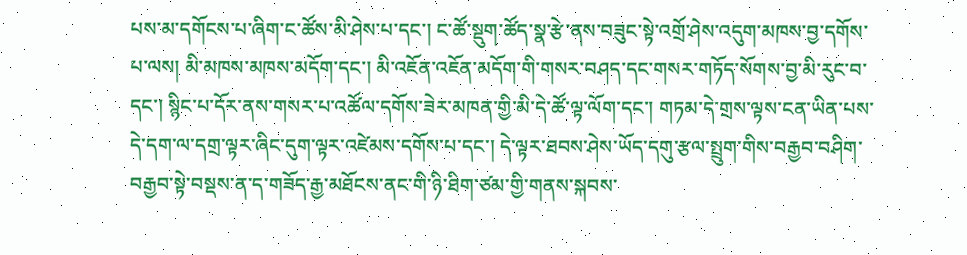པས་མ་དགོངས་པ་ཞིག་ང་ཚོས་མི་ཤེས་པ་དང་། ང་ཚོ་སྡུག་ཚོད་སྣ་རྩེ་ནས་བཟུང་སྟེ་འགྲོ་ཤེས་འདུག་མཁས་བྱ་དགོས་པ་ལས། མི་མཁས་མཁས་མདོག་དང་། མི་འཇོན་འཇོན་མདོག་གི་གསར་བཤད་དང་གསར་གཏོད་སོགས་བྱ་མི་རུང་བ་དང་། སྙིང་པ་དོར་ནས་གསར་པ་འཚོལ་དགོས་ཟེར་མཁན་གྱི་མི་དེ་ཚོ་ལྟ་ལོག་དང་། གཏམ་དེ་གྲས་ལྟས་ངན་ཡིན་པས་དེ་དག་ལ་དགྲ་ལྟར་ཞིང་དུག་ལྟར་འཛེམས་དགོས་པ་དང་། དེ་ལྟར་ཐབས་ཤེས་ཡོད་དགུ་རྩལ་སྤྲུག་གིས་བརྒྱབ་བཤིག་བརྒྱབ་སྟེ་བསྡས་ན་ད་གཟོད་རྒྱ་མཐོངས་ནང་གི་ཉི་ཐིག་ཙམ་གྱི་གནས་སྐབས་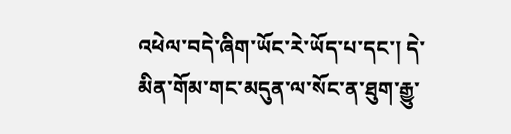འཕེལ་བདེ་ཞིག་ཡོང་རེ་ཡོད་པ་དང་། དེ་མིན་གོམ་གང་མདུན་ལ་སོང་ན་ཐུག་རྒྱུ་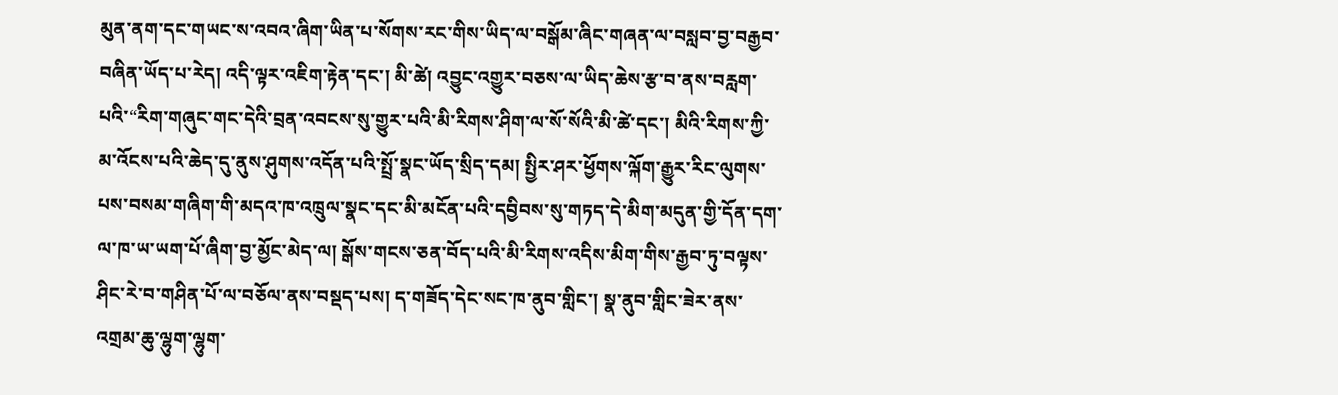མུན་ནག་དང་གཡང་ས་འབའ་ཞིག་ཡིན་པ་སོགས་རང་གིས་ཡིད་ལ་བསྒོམ་ཞིང་གཞན་ལ་བསླབ་བྱ་བརྒྱབ་བཞིན་ཡོད་པ་རེད། འདི་ལྟར་འཇིག་རྟེན་དང་། མི་ཚེ། འབྱུང་འགྱུར་བཅས་ལ་ཡིད་ཆེས་རྩ་བ་ནས་བརླག་པའི་“རིག་གཞུང་གང་དེའི་བྲན་འབངས་སུ་གྱུར་པའི་མི་རིགས་ཤིག་ལ་སོ་སོའི་མི་ཚེ་དང་། མིའི་རིགས་ཀྱི་མ་འོངས་པའི་ཆེད་དུ་ནུས་ཤུགས་འདོན་པའི་སྤྲོ་སྣང་ཡོད་སྲིད་དམ། སྤྱིར་ཤར་ཕྱོགས་ལྐོག་རྒྱུར་རིང་ལུགས་པས་བསམ་གཞིག་གི་མདའ་ཁ་འཁྲུལ་སྣང་དང་མི་མངོན་པའི་དབྱིབས་སུ་གཏད་དེ་མིག་མདུན་གྱི་དོན་དག་ལ་ཁ་ཡ་ཡག་པོ་ཞིག་བྱ་མྱོང་མེད་ལ། སྒོས་གངས་ཅན་བོད་པའི་མི་རིགས་འདིས་མིག་གིས་རྒྱབ་ཏུ་བལྟས་ཤིང་རེ་བ་གཤིན་པོ་ལ་བཅོལ་ནས་བསྡད་པས། ད་གཟོད་དེང་སང་ཁ་ནུབ་གླིང་། སྣ་ནུབ་གླིང་ཟེར་ནས་འགྲམ་ཆུ་ལྷུག་ལྷུག་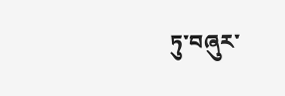ཏུ་བཞུར་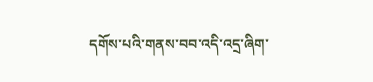དགོས་པའི་གནས་བབ་འདི་འདྲ་ཞིག་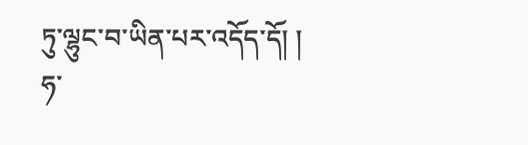ཏུ་ལྷུང་བ་ཡིན་པར་འདོད་དོ། །
ཧ་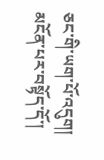ཅང་གི་ཡག་པོ་འདུག། མངོན་པར་བསྟོད་དོ་།